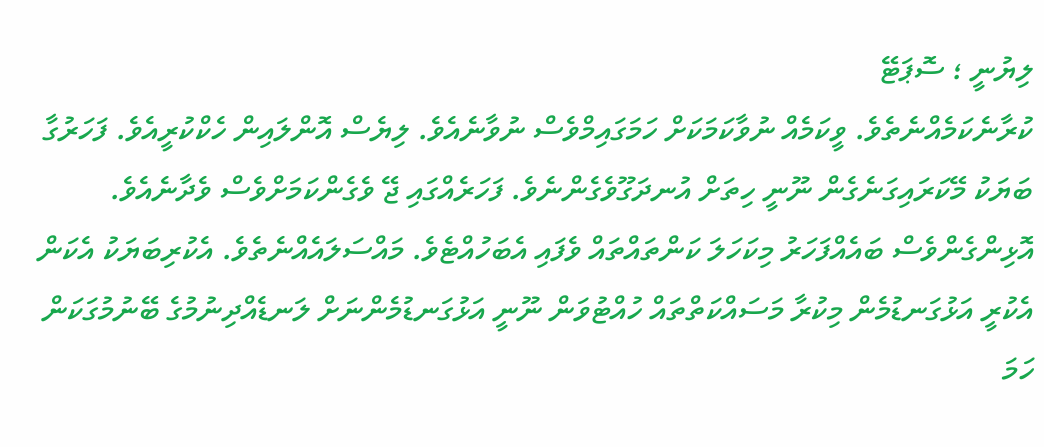ލިޔުނީ ؛ ސޮޕަޓޭ
ކުރާނެކަމެއްނެތެވެ. ވީކަމެއް ނުވާކަމަކަށް ހަމަގައިމްވެސް ނުވާނެއެވެ. ލިޔެސް އޮންލައިން ހެކްކުރީއެވެ. ފަހަރުގާ ބަޔަކު މޭކަރައިގަނެގެން ނޫނީ ހިތަށް އުނދަގޫވެގެންނެވެ. ފަހަރެއްގައި ޖޭ ވެގެންކަމަށްވެސް ވެދާނެއެވެ. އޮޅިންގެންވެސް ބައެއްފަހަރު މިކަހަލަ ކަންތައްތައް ވެފައި އެބަހުއްޓެވެ. މައްސަލައެއްނެތެވެ. އެކުރިބަޔަކު އެކަން އެކުރީ އަޅުގަނޑުމެން މިކުރާ މަސައްކަތްތައް ހުއްޓުވަން ނޫނީ އަޅުގަނޑުމެންނަށް ލަނޑެއްދިނުމުގެ ބޭނުމުގަކަން ހަމަ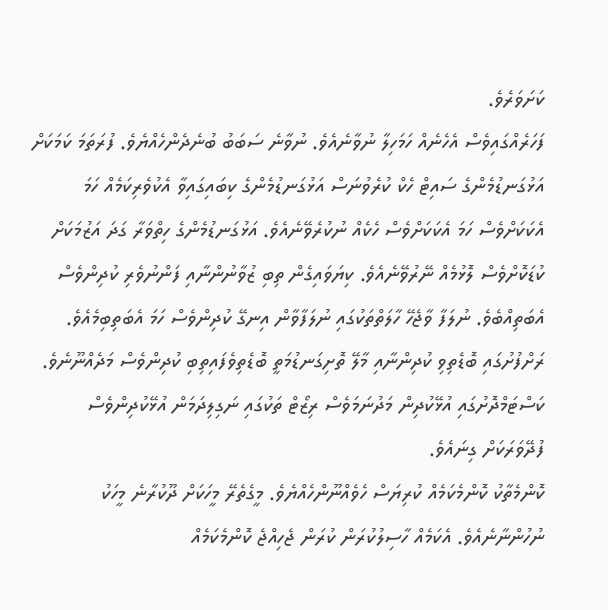ކަށަވަރެވެ.
ފަހަރެއްގައިވެސް އެހެނެއް ހަމަހިލާ ނުވާނެއެވެ. ނުވާނެ ސަބަބު ބުނެދެންހެއްޔެވެ. ފުރަތަމަ ކަމަކަށް އަޅުގަނޑުމެންގެ ސައިޓް ހެކް ކުރެވުނަސް އަޅުގަނޑުމެންގެ ކިބައިގައިވާ އެކުވެރިކަމެއް ހަމަ އެކަކަށްވެސް ހަމަ އެކަކަށްވެސް ހެކެއް ނުކުރެވޭނެއެވެ. އަޅުގަނޑުމެންގެ ހިތްވަރާ ގަދަ އަޒުމަކަށް ކުޑަކޮށްވެސް ލޮޅުމެއް ނޭރުވޭނެއެވެ. ކިޔަވައިގެން ތިބި ޒުވާނުންނާއި ފަންނުވެރި ކުދިންވެސް އެބަތިއްބެވެ. ނުލަފާ ވާޖެހޭ ހާލަތްތަކުގައި ނުލަފާވާން އިނގޭ ކުދިންވެސް ހަމަ އެބަތިބިމެއެވެ.
ރަށްފުށުގައި ބޮޑެތިވި ކުދިންނާއި މާލޭ ތޮށިގަނޑުމަތީ ބޮޑެތިވެފައިތިބި ކުދިންވެސް މަދެއްނޫނެވެ. ކަސްޓަމްދޮށުގައި އުޅޭކުދިން މަދުނަމަވެސް ރިޒޯޓް ތަކުގައި ނަގިލިދަމަން އުޅޭކުދިންވެސް ފުދޭވަރަކަށް ގިނައެވެ.
ކޮންމެތާކު ކޮންމެކަމެއް ކުރިޔަސް ހެވެއްނޫންހެއްޔެވެ. މީގެތެރޭ މީހަކަށް ދޫކުރާނެ މީހަކު ނުހުންނާނެއެވެ. އެކަމެއް ހާސިލުކުރަން ކުރަން ޖެހިއްޖެ ކޮންމެކަމެއް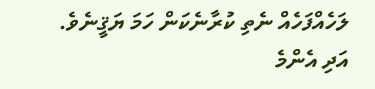ލަހެއްފަހެއް ނެތި ކުރާނެކަން ހަމަ ޔަޤީނެވެ. އަދި އެންމެ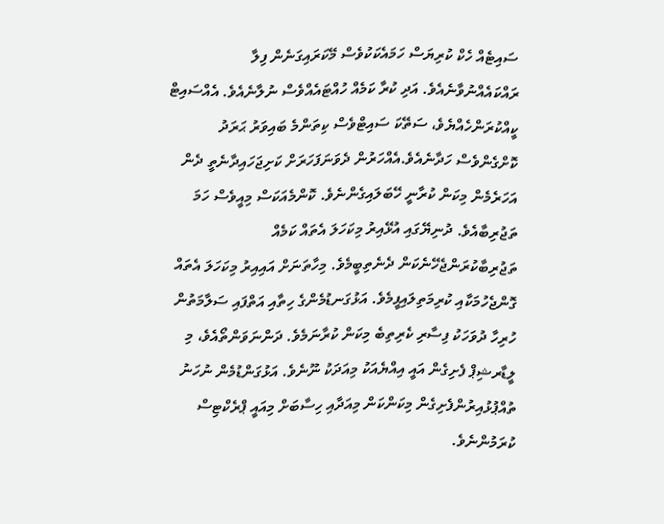ސައިޓެއް ހެކް ކުރިޔަސް ހަމައެކަކުވެސް މޭކަރައިގަނެން ފިލާ ރައްކައެއްނުވާނެއެވެ. އަދި ކުރާ ކަމެއް ހުއްޓައެއްވެސް ނުލާނެއެވެ. އެއްސައިޓް ކީއްކުރަންހެއްޔެވެ، ސަތޭކަ ސައިޓްވެސް ކިތަންމެ ބައިވަރު ޙަރަދު ކޮށްގެންވެސް ހަދާނެއެވެ.އެއްހަރުން ދެވަނަފަހަރަށް ކަށިޖަހައިދާނެތީ ދެން އަހަރެމެން މިކަން ކުރާނީ ހޭބަލައިގެންނެވެ. ކޮންމެއަކަސް މިއީވެސް ހަމަ ތަޖުރިބާއެވެ. ދުނިޔޭގައި އުޅޭއިރު މިކަހަލަ އެތައް ކަމެއް ތަޖުރިބާކުރަންޖެހޭނެކަން ދެނެތިބީމެވެ. މިހާތަނަށް އައިއިރު މިކަހަލަ އެތައް ގޮންޖެހުމަކާއި ކުރިމަތިލައިފީމެވެ. އަޅުގަނޑުމެންގެ ހިތާއި އަތްފައި ސަލާމަތުން ހުރިހާ ދުވަހަކު ފިސާރި ކެރިތިބެ މިކަން ކުރާނަމެވެ. ދަންނަވަންތޯއެވެ، މި ލީޑާރޝިޕް ފެށިގެން އައީ އިއްޔެއަކު މިއަދަކު ނޫނެވެ. އަޅުގަންޑުމެން ނުހަނު ތުއްޕުޅުއިރުންފެށިގެން މިކަންކަން މިއަދާއި ހިސާބަށް މިއައީ ޕްރެކްޓިސް ކުރަމުންނެވެ.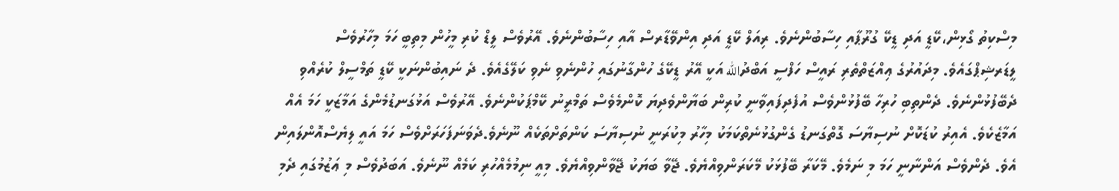މިސްކިތު ގޯޅިން،ކޭޑީ އަދި ޑީކޭ ގުރޫޕާއި ހިސާބުންނެވެ. ރިއަލް ކޭޑީ އަދި އިންވޭޑާރސް އާއި ހިސާބުންނެވެ. އޭރުވެސް ލީޑް ކުރި މީހުން މިތިބީ ހަމަ މިހާރުވެސް ލީޑަރޝިޕްގައެވެ. މިދައުރުގެ ޢިއްޒަތްތެރި ރައީސް ހަފްސީ އަބްދުالله އަކީ އޭރު ޑީކޭގެ ހުންގާނުގައި ހުންނެވި ނެވި ކަލޭގެއެވެ. ދެ ނައިބުންނަކީ ކޭޑީ ތަމްސީލް ކުރެއްވި ދެބޭފުޅުންނެވެ. ދެންތިބި ހުރިހާ ބޭފުޅުންވެސް އުފެދިފައިވާނީ ކުރިން ބަޔާންވެދިޔަ ކޮންމެވެސް ތަމްރީނު ކޭމްޕަކުންނެވެ. އޭރުވެސް އަޅުގަނޑުމެންގެ އަމާޒަކީ ހަމަ އެއް އަމާޒެކެވެ. އެއިރު ކުޑަކޮށް ނުސިޔާސަ ގޮތްގަނޑު ގެންގުޅުނެތްކަމަކު މިހާރު މިކުރަނީ ނުސިޔާސަ ކަންތަށްތަކެއް ނޫނެވެ.ދެވަނަފަހަރަށްވެސް ހަމަ އައީ ލިޔެސްއޮންލައިން އެވެ. ދެންވެސް އަންނާނީ ހަމަ މި ނަމެވެ. މޭކަރާ ބޭފުޅަކު މޭކަރަންވިއްޔެވެ. ޖޭވާ ބަޔަކު ޖޭވާންވިއްޔެވެ. މިއީ ނިމުމެއްހުރި ކަމެއް ނޫނެވެ. އަބަދުވެސް މި ޢަޒުމުގައި ދެމި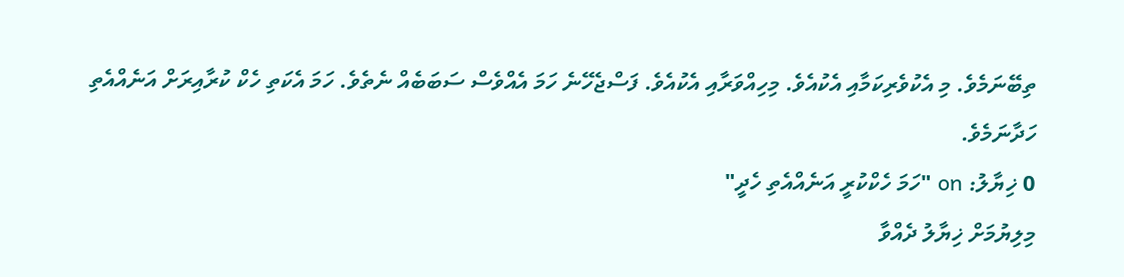ތިބޭނަމެވެ. މި އެކުވެރިކަމާއި އެކުއެވެ. މިހިއްވަރާއި އެކުއެވެ. ފަސްޖެހޭނެ ހަމަ އެއްވެސް ސަބަބެއް ނެތެވެ. ހަމަ އެކަތި ހެކް ކުރާއިރަށް އަނެއްއެތި ހަދާނަމެވެ.
0 ޚިޔާލު: on "ހަމަ ހެކްކުރީ އަނެއްއެތި ހެދީ"
މިލިޔުމަށް ޚިޔާލު ދެއްވާ